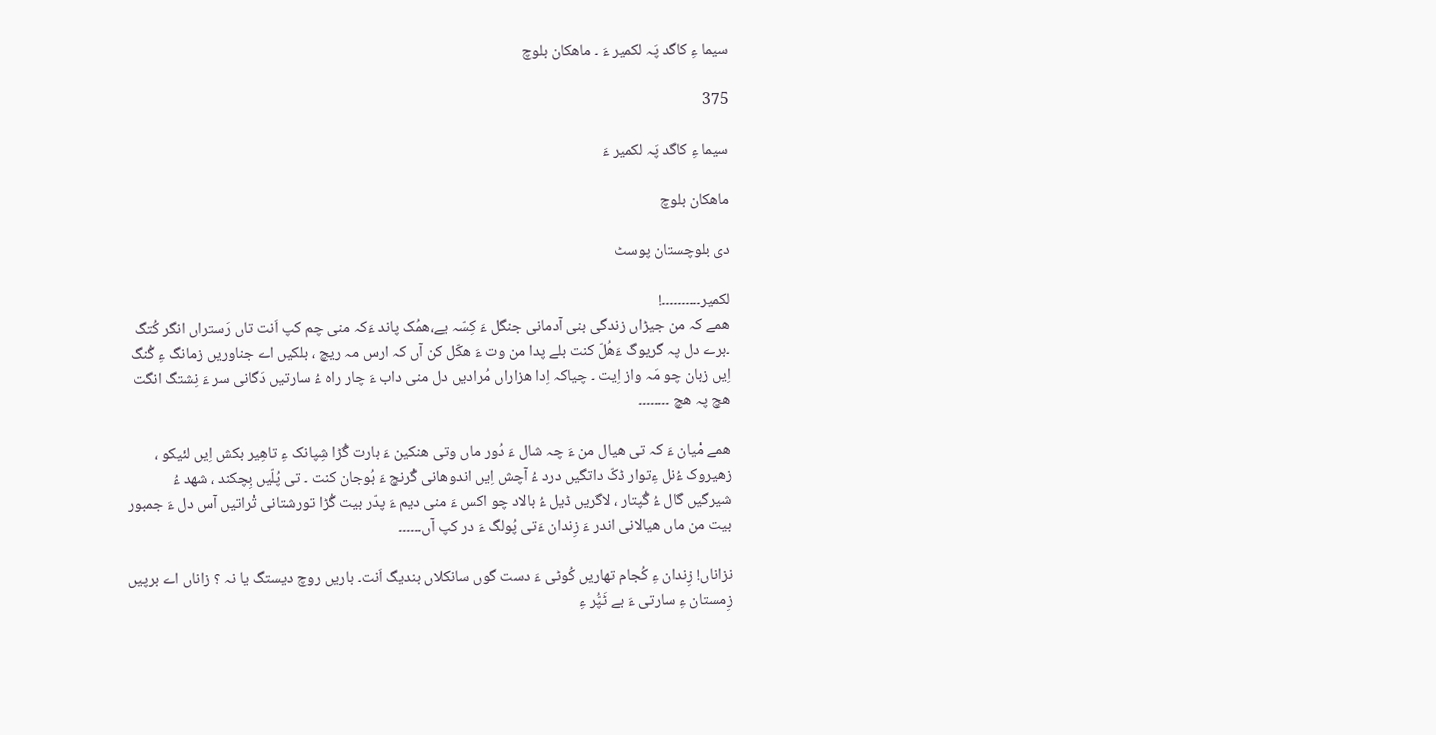سیما ءِ کاگد پَہ لکمیر ءَ ۔ ماھکان بلوچ

375

سیما ءِ کاگد پَہ لکمیر ءَ

ماھکان بلوچ

دی بلوچستان پوسٹ

لکمیر۔۔۔۔۔۔۔۔۔۔!
ھمے کہ من جیڑاں زندگی بنی آدمانی جنگل ءَ کِسّہ یے،ھمُک پاند ءَکہ منی چم کپ اَنت تاں رَستراں انگر کُتگ ۔برے دل پہ گریوگ ءَھُلّ کنت بلے پدا من وت ءَ ھکّل کن آں کہ ارس مہ ریچ ، بلکیں اے جناوریں زمانگ ءِ گُنگ اِیں زبان چو مَہ واز اِیت ۔ چیاکہ اِدا ھزاراں مُرادیں دل منی داب ءَ چار راہ ءُ سارتیں دَگانی سر ءَ نِشتگ انگت ھچ پہ ھچ ۔۔۔۔۔۔۔۔

ھمے مْیان ءَ کہ تی ھیال من ءَ چہ شال ءَ دُور ماں وتی ھنکین ءَ بارت گُڑا شِپانک ءِ تاھِیر بکش اِیں لئیکو ، زھیروک ءُنل ءِتوار ڈکّ داتگیں درد ءُ آچش اِیں اندوھانی گْرنچ ءَ بُوجان کنت ۔ تی پُلّیں بِچکند ، شھد ءُ شیرگیں گال ءُ گُپتار ، لاگریں ڈیل ءُ بالاد چو اکس ءَ منی دیم ءَ پدّر بیت گُڑا تورشتانی تْراتیں آس دل ءَ جمبور بیت من ماں ھیالانی اندر ءَ زِندان ءَتی پُولگ ءَ در کپ آں۔۔۔۔۔۔

نزاناں! زِندان ءِ کُجام تھاریں کُوٹی ءَ دست گوں سانکلاں بندیگ اَنت۔ باریں روچ دیستگ یا نہ ؟ زاناں اے برپیں زِمستان ءِ سارتی ءَ بے ٹَپُّر ءِ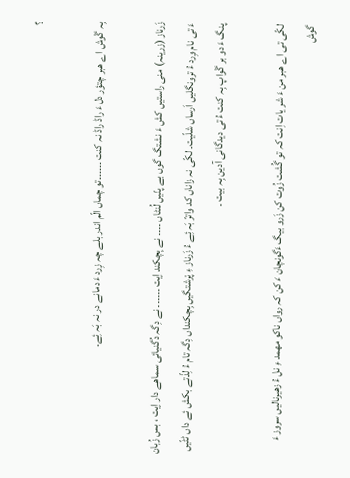؟

بِہ گْوش اے ھبر چتؤر دل ءَ راڈ راڈ نہ کنت ۔۔۔۔۔۔تو چماں الّم اندر بلے چہ زِرد ءَ دمانے در نہ بَہ ئِے۔

زَرناز (زرینہ) منی راستیں کش ءَ نشتگ گوں بے پنّیں لُنٹاں ۔۔۔۔ نے بِچکند اِیت ۔۔۔۔۔۔ نے دِگہ دُگنیائی سماھے دار اِیت ، بس زُبان ءَ تی نام وِرد ءُ ترونگلیں اَرساں شلّیت۔ لکّی نہ زاناں کد واترّ بَہ ئِے ءُ زَرناز ءِ پْرشتگیں بِچکنداں دِگہ تام ءُ لِذّتے بکش ئے داں ٹٹّیں پنگ ءَ دو بر گْواپ بِہ کنت ءُ تی دیدگانی آدین بِہ بیت ۔

لکّی تی اے ھبر من ءَ شر یات اِنت کہ تو گُشت زُوت کن زَرو بیگ ءَگونچان ءَ کن کہ رواں ناکو مھمد ءِ نل ءُ زھیرنالیں سروز ءَ گوش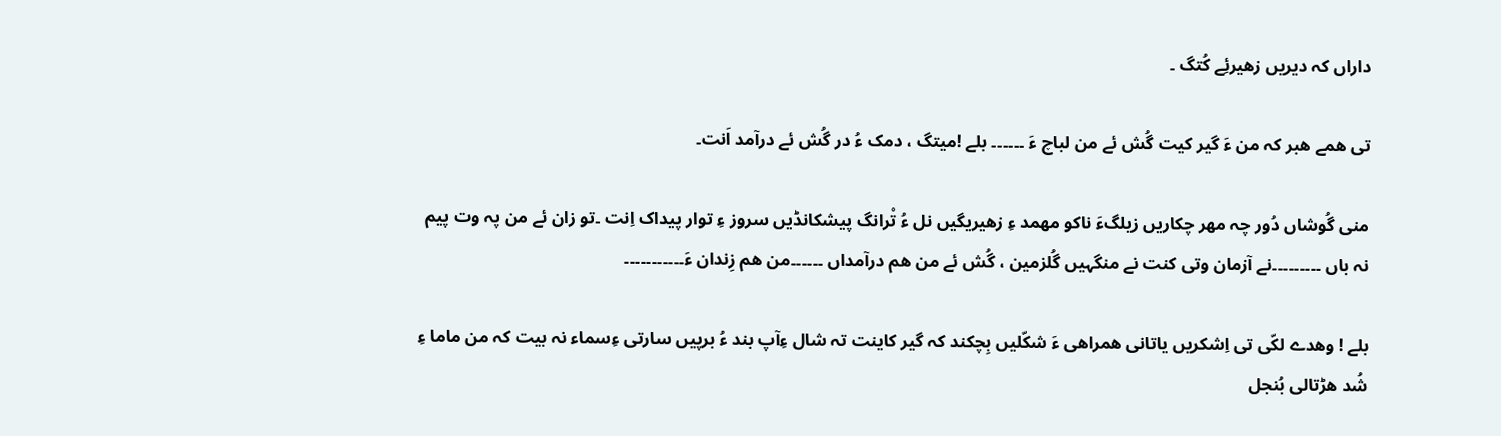داراں کہ دیریں زھیرئِے کُتگ ۔

تی ھمے ھبر کہ من ءَ گیر کیت گُش ئے من لباچ ءَ ۔۔۔۔۔۔ بلے !میتگ ، دمک ءُ در گُش ئے درآمد اَنت۔

منی گُوشاں دُور چہ مھر چکاریں زیلگءَ ناکو مھمد ءِ زھیریگیں نل ءُ تْرانگ پیشکانڈیں سروز ءِ توار پیداک اِنت ۔تو زان ئے من پہ وت پیم نہ باں ۔۔۔۔۔۔۔۔۔نے آزمان وتی کنت نے منگہیں گُلزمین ، گُش ئے من ھم درآمداں ۔۔۔۔۔۔من ھم زِندان ءَ۔۔۔۔۔۔۔۔۔۔۔

بلے ! وھدے لکّی تی اِشکریں یاتانی ھمراھی ءَ شکّلیں بِچکند کہ گیر کاینت تہ شال ءِآپ بند ءُ برپیں سارتی ءِسماء نہ بیت کہ من ماما ءِ شُد ھڑتالی بُنجل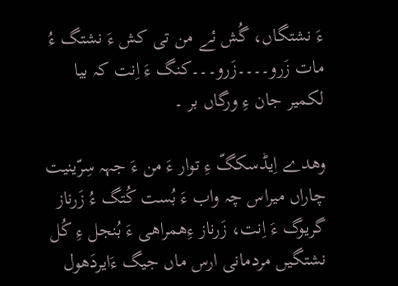ءَ نشتگاں، گُش ئے من تی کش ءَ نشتگ ءُ مات زَرو۔۔۔۔زَرو۔۔۔کنگ ءَ اِنت کہ بیا لکمیر جان ءِ ورگاں بر ۔

وھدے اِیڈسکگّ ءِ توار ءَ من ءَ جہہ سِرّینیت چاراں میراس چہ واب ءَ بُست کُتگ ءُ زَرناز گریوگ ءَ اِنت، زَرناز ءِھمراھی ءَ بُنجل ءِ کُل نشتگیں مردمانی ارس ماں جیگ ءَایردَھول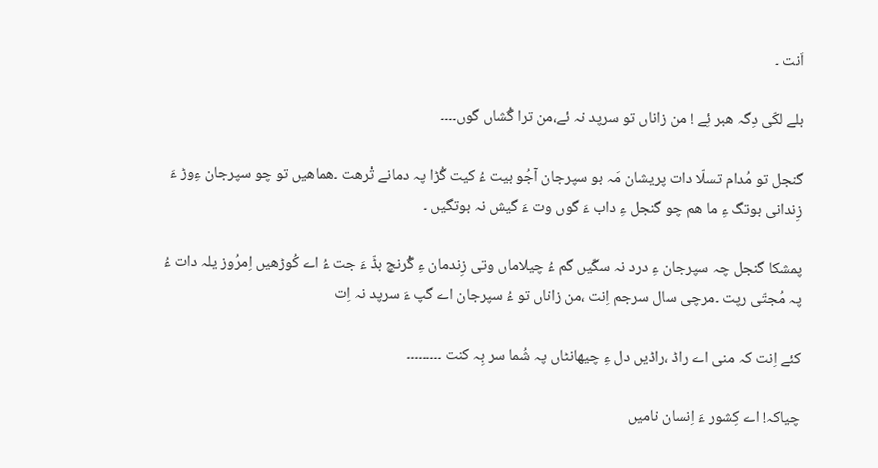اَنت ۔

بلے لکّی دِگہ ھبر ئِے ! من زاناں تو سرپد نہ ئے،من ترا گُشاں گوں۔۔۔۔

گنجل تو مُدام تسلّا دات پریشان مَہ بو سپرجان آجُو بیت ءُ کیت گُڑا پہ دمانے تْرھت ۔ھماھیں تو چو سپرجان ءِوڑ ءَ زِندانی بوتگ ءِ ما ھم چو گنجل ءِ داب ءَ گوں وت ءَ گیش نہ بوتگیں ۔

پمشکا گنجل چہ سپرجان ءِ درد نہ سگّیں گم ءُ چیلاماں وتی زِندمان ءِ گْرنچ بڈّ ءَ جت ءُ اے کُوڑھیں اِمرُوز یلہ دات ءُ پہ مُجتّی رپت ۔مرچی سال سرجم اِنت ،من زاناں تو ءُ سپرجان اے گپ ءَ سرپد نہ اِت

کئے اِنت کہ منی اے راڈ ،راڈیں دل ءِ چیھانٹاں پہ شُما سر بِہ کنت ۔۔۔۔۔۔۔۔۔

چیاکہ! اے کِشور ءَ اِنسان نامیں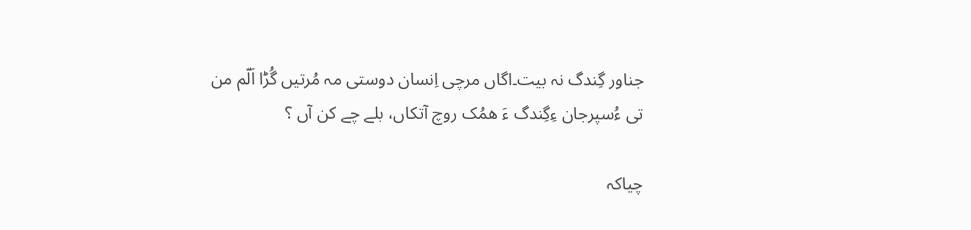جناور گِندگ نہ بیت۔اگاں مرچی اِنسان دوستی مہ مُرتیں گُڑا اَلّم من تی ءُسپرجان ءِگِندگ ءَ ھمُک روچ آتکاں، بلے چے کن آں ؟

چیاکہ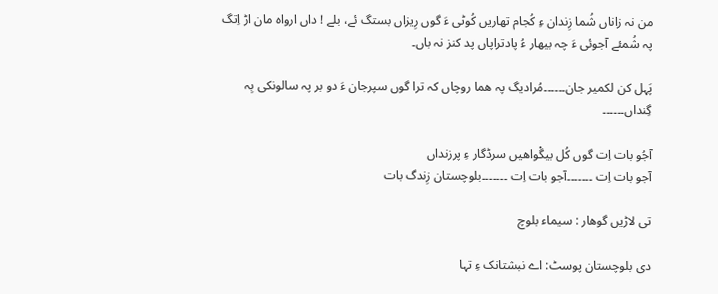من نہ زاناں شُما زِندان ءِ کُجام تھاریں کُوٹی ءَ گوں رِیزاں بستگ ئے، بلے ! داں ارواہ مان اڑ اِتگ پہ شُمئے آجوئی ءَ چہ بیھار ءُ پادتراپاں پد کنز نہ باں۔

پَہل کن لکمیر جان۔۔۔۔۔۔مُرادیگ پہ ھما روچاں کہ ترا گوں سپرجان ءَ دو بر پہ سالونکی بِہ گِنداں۔۔۔۔۔۔

آجُو بات اِت گوں کُل بیگْواھیں سرڈگار ءِ پرزنداں
آجو بات اِت ۔۔۔۔۔۔۔آجو بات اِت ۔۔۔۔۔۔۔بلوچستان زِندگ بات

تی لاڑیں گوھار : سیماء بلوچ

دی بلوچستان پوسٹ: اے نبشتانک ءِ تہا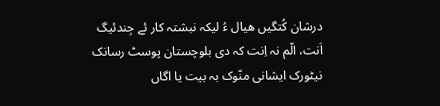درشان کُتگیں ھیال ءُ لیکہ نبشتہ کار ئے جِندئیگ اَنت، الّم نہ اِنت کہ دی بلوچستان پوسٹ رسانک نیٹورک ایشانی منّوک بہ بیت یا اگاں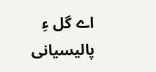اے گل ءِ پالیسیانی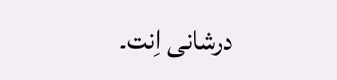درشانی اِنت۔